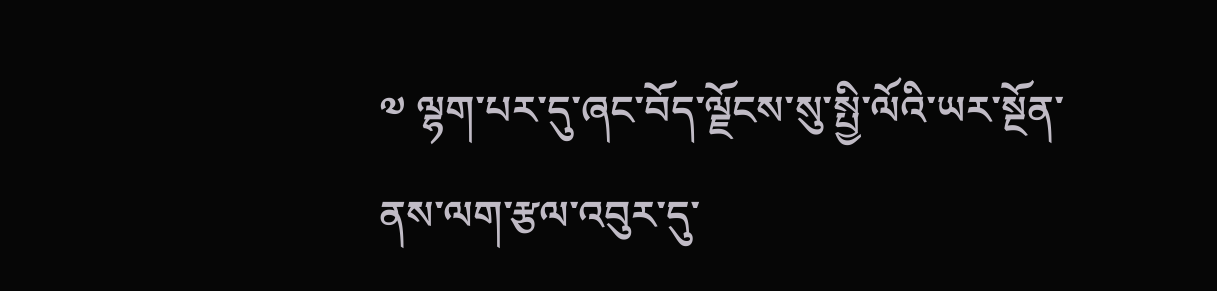༧ ལྷག་པར་དུ་ཞང་བོད་ལྗོངས་སུ་སྤྱི་ལོའི་ཡར་སྔོན་ནས་ལག་རྩལ་འབུར་དུ་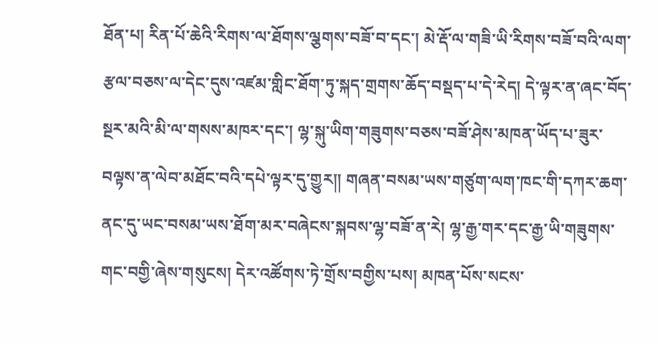ཐོན་པ། རིན་པོ་ཆེའི་རིགས་ལ་ཐོགས་ལྕགས་བཟོ་བ་དང་། མེ་རྡོ་ལ་གཟི་ཡི་རིགས་བཟོ་བའི་ལག་རྩལ་བཅས་ལ་དེང་དུས་འཛམ་གླིང་ཐོག་ཏུ་སྐད་གྲགས་ཆོད་བསྡད་པ་དེ་རེད། དེ་ལྟར་ན་ཞང་བོད་སྔར་མའི་མི་ལ་གསས་མཁར་དང་། ལྷ་སྐུ་ཡིག་གཟུགས་བཅས་བཟོ་ཤེས་མཁན་ཡོད་པ་ཟུར་བལྟས་ན་ལེབ་མཐོང་བའི་དཔེ་ལྟར་དུ་གྱུར།། གཞན་བསམ་ཡས་གཙུག་ལག་ཁང་གི་དཀར་ཆག་ནང་དུ་ཡང་བསམ་ཡས་ཐོག་མར་བཞེངས་སྐབས་ལྷ་བཟོ་ན་རེ། ལྷ་རྒྱ་གར་དང་རྒྱ་ཡི་གཟུགས་གང་བགྱི་ཞེས་གསུངས། དེར་འཚོགས་ཏེ་གྲོས་བགྱིས་པས། མཁན་པོས་སངས་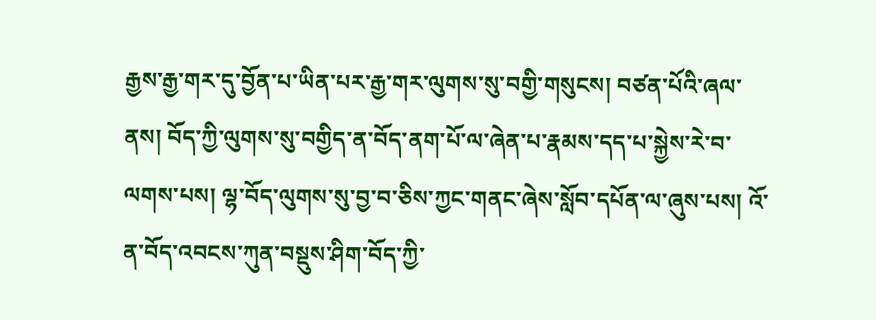རྒྱས་རྒྱ་གར་དུ་བྱོན་པ་ཡིན་པར་རྒྱ་གར་ལུགས་སུ་བགྱི་གསུངས། བཙན་པོའི་ཞལ་ནས། བོད་ཀྱི་ལུགས་སུ་བགྱིད་ན་བོད་ནག་པོ་ལ་ཞེན་པ་རྣམས་དད་པ་སྐྱེས་རེ་བ་ལགས་པས། ལྷ་བོད་ལུགས་སུ་བྱ་བ་ཅིས་ཀྱང་གནང་ཞེས་སློབ་དཔོན་ལ་ཞུས་པས། འོ་ན་བོད་འབངས་ཀུན་བསྡུས་ཤིག་བོད་ཀྱི་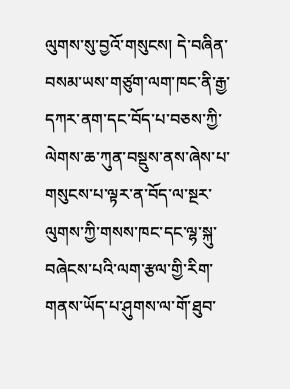ལུགས་སུ་བྱའོ་གསུངས། དེ་བཞིན་བསམ་ཡས་གཙུག་ལག་ཁང་ནི་རྒྱ་དཀར་ནག་དང་བོད་པ་བཅས་ཀྱི་ལེགས་ཆ་ཀུན་བསྡུས་ནས་ཞེས་པ་གསུངས་པ་ལྟར་ན་བོད་ལ་སྔར་ལུགས་ཀྱི་གསས་ཁང་དང་ལྷ་སྐུ་བཞེངས་པའི་ལག་རྩལ་གྱི་རིག་གནས་ཡོད་པ་ཤུགས་ལ་གོ་ཐུབ་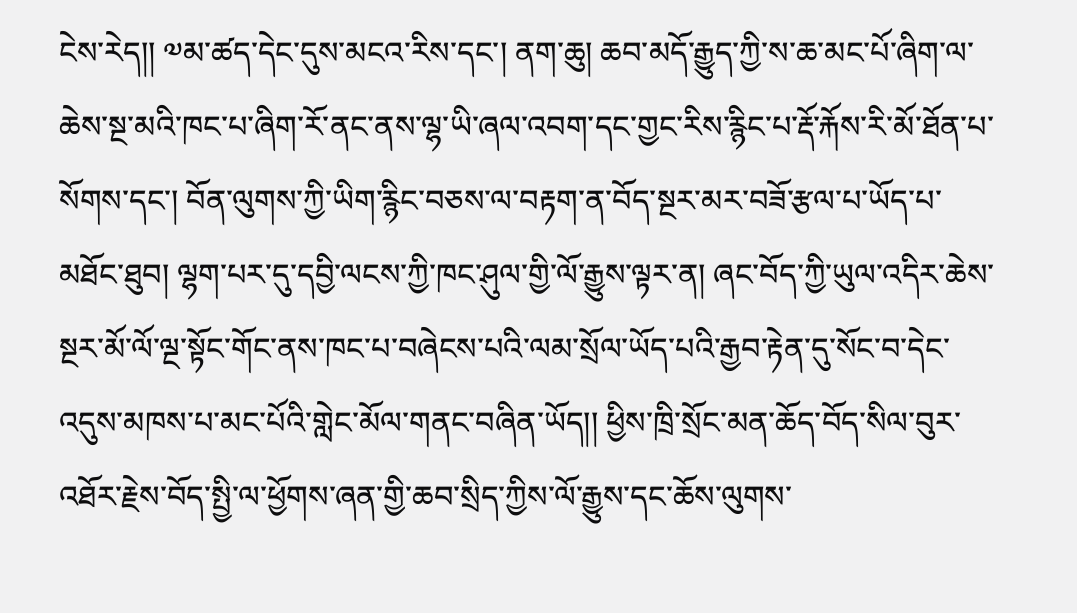ངེས་རེད།། ༧མ་ཚད་དེང་དུས་མངའ་རིས་དང་། ནག་ཆུ། ཆབ་མདོ་རྒྱུད་ཀྱི་ས་ཆ་མང་པོ་ཞིག་ལ་ཆེས་སྔ་མའི་ཁང་པ་ཞིག་རོ་ནང་ནས་ལྷ་ཡི་ཞལ་འབག་དང་གྱང་རིས་རྙིང་པ་རྡོ་རྐོས་རི་མོ་ཐོན་པ་སོགས་དང་། བོན་ལུགས་ཀྱི་ཡིག་རྙིང་བཅས་ལ་བརྟག་ན་བོད་སྔར་མར་བཟོ་རྩལ་པ་ཡོད་པ་མཐོང་ཐུབ། ལྷག་པར་དུ་དབྱི་ལངས་ཀྱི་ཁང་ཤུལ་གྱི་ལོ་རྒྱུས་ལྟར་ན། ཞང་བོད་ཀྱི་ཡུལ་འདིར་ཆེས་སྔར་མོ་ལོ་ལྔ་སྟོང་གོང་ནས་ཁང་པ་བཞེངས་པའི་ལམ་སྲོལ་ཡོད་པའི་རྒྱབ་རྟེན་དུ་སོང་བ་དེང་འདུས་མཁས་པ་མང་པོའི་གླེང་མོལ་གནང་བཞིན་ཡོད།། ཕྱིས་ཁྲི་སྲོང་མན་ཆོད་བོད་སིལ་བུར་འཐོར་རྗེས་བོད་སྤྱི་ལ་ཕྱོགས་ཞན་གྱི་ཆབ་སྲིད་ཀྱིས་ལོ་རྒྱུས་དང་ཆོས་ལུགས་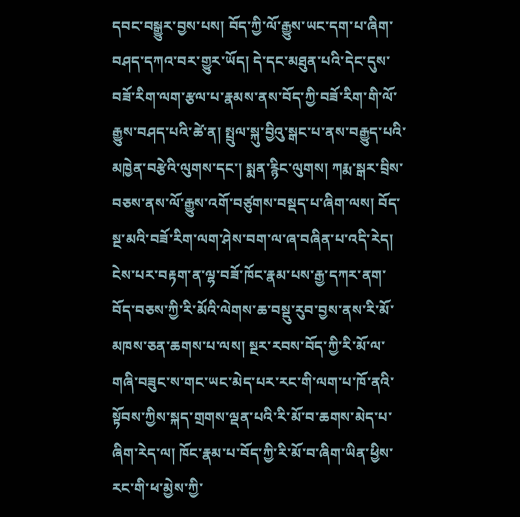དབང་བསྒྱུར་བྱས་པས། བོད་ཀྱི་ལོ་རྒྱུས་ཡང་དག་པ་ཞིག་བཤད་དཀའ་བར་གྱུར་ཡོད། དེ་དང་མཐུན་པའི་དེང་དུས་བཟོ་རིག་ལག་རྩལ་པ་རྣམས་ནས་བོད་ཀྱི་བཟོ་རིག་གི་ལོ་རྒྱུས་བཤད་པའི་ཚེ་ན། སྤྲུལ་སྐུ་བྱིའུ་སྒང་པ་ནས་བརྒྱུད་པའི་མཁྱེན་བརྩེའི་ལུགས་དང་། སྨན་རྙིང་ལུགས། ཀརྨ་སྒར་བྲིས་བཅས་ནས་ལོ་རྒྱུས་འགོ་བཙུགས་བསྡད་པ་ཞིག་ལས། བོད་སྔ་མའི་བཟོ་རིག་ལག་ཤེས་བག་ལ་ཞ་བཞིན་པ་འདི་རེད། ངེས་པར་བརྟག་ན་ལྷ་བཟོ་ཁོང་རྣམ་པས་རྒྱ་དཀར་ནག་བོད་བཅས་ཀྱི་རི་མོའི་ལེགས་ཆ་བསྡུ་རུབ་བྱས་ནས་རི་མོ་མཁས་ཅན་ཆགས་པ་ལས། སྔར་རབས་བོད་ཀྱི་རི་མོ་ལ་གཞི་བཟུང་ས་གང་ཡང་མེད་པར་རང་གི་ལག་པ་ཁོ་ནའི་སྟོབས་ཀྱིས་སྐད་གྲགས་ལྡན་པའི་རི་མོ་བ་ཆགས་མེད་པ་ཞིག་རེད་ལ། ཁོང་རྣམ་པ་བོད་ཀྱི་རི་མོ་བ་ཞིག་ཡིན་ཕྱིས་རང་གི་ཕ་མྱེས་ཀྱི་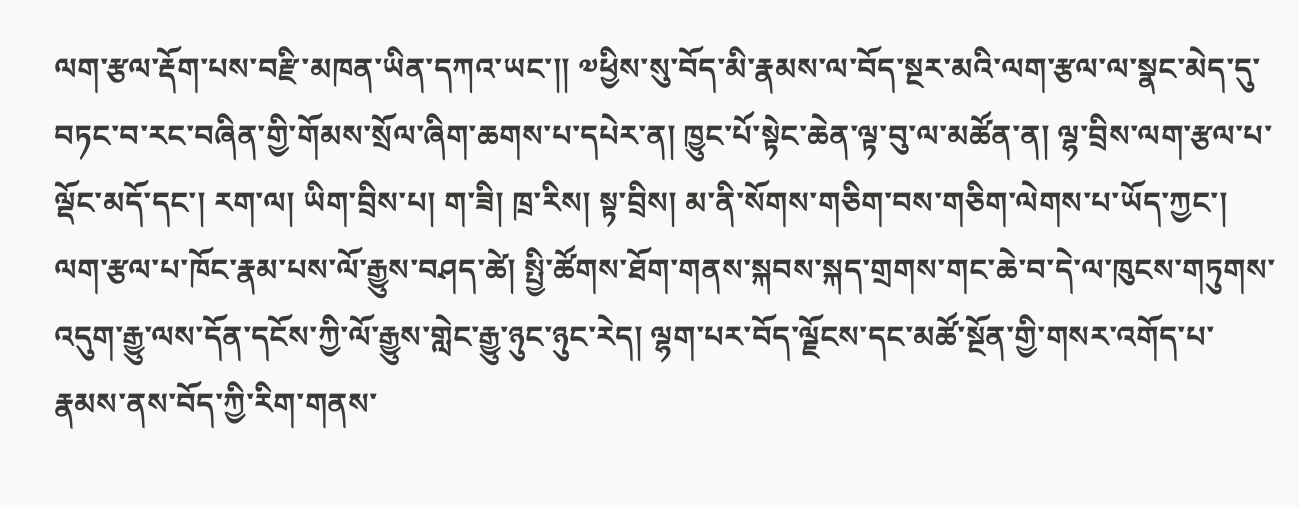ལག་རྩལ་རྡོག་པས་བརྫི་མཁན་ཡིན་དཀའ་ཡང་།། ༧ཕྱིས་སུ་བོད་མི་རྣམས་ལ་བོད་སྔར་མའི་ལག་རྩལ་ལ་སྣང་མེད་དུ་བཏང་བ་རང་བཞིན་གྱི་གོམས་སྲོལ་ཞིག་ཆགས་པ་དཔེར་ན། ཁྱུང་པོ་སྟེང་ཆེན་ལྟ་བུ་ལ་མཚོན་ན། ལྷ་བྲིས་ལག་རྩལ་པ་ལྡོང་མདོ་དང་། རག་ལ། ཡིག་བྲིས་པ། ག་ཟི། ཁྲ་རིས། སྟ་བྲིས། མ་ནི་སོགས་གཅིག་བས་གཅིག་ལེགས་པ་ཡོད་ཀྱང་། ལག་རྩལ་པ་ཁོང་རྣམ་པས་ལོ་རྒྱུས་བཤད་ཚེ། སྤྱི་ཚོགས་ཐོག་གནས་སྐབས་སྐད་གྲགས་གང་ཆེ་བ་དེ་ལ་ཁུངས་གཏུགས་འདུག་རྒྱུ་ལས་དོན་དངོས་ཀྱི་ལོ་རྒྱུས་གླེང་རྒྱུ་ཉུང་ཉུང་རེད། ལྷག་པར་བོད་ལྗོངས་དང་མཚོ་སྔོན་གྱི་གསར་འགོད་པ་རྣམས་ནས་བོད་ཀྱི་རིག་གནས་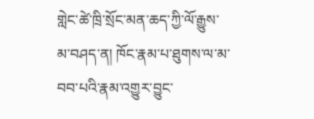གླེང་ཚེ་ཁྲི་སྲོང་མན་ཆད་ཀྱི་ལོ་རྒྱུས་མ་བཤད་ན། ཁོང་རྣམ་པ་ཐུགས་ལ་མ་བབ་པའི་རྣམ་འགྱུར་བྱུང་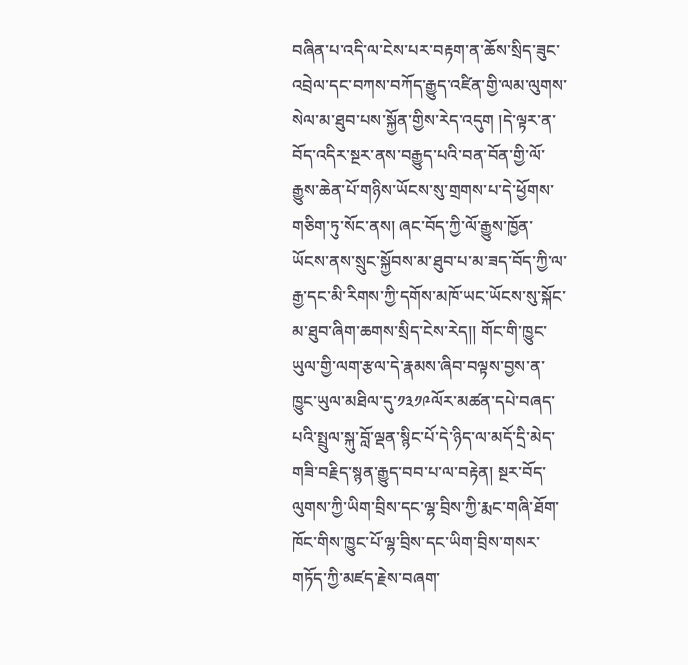བཞིན་པ་འདི་ལ་ངེས་པར་བརྟག་ན་ཆོས་སྲིད་ཟུང་འབྲེལ་དང་བཀས་བཀོད་རྒྱུད་འཛིན་གྱི་ལམ་ལུགས་སེལ་མ་ཐུབ་པས་སྐྱོན་གྱིས་རེད་འདུག །དེ་ལྟར་ན་བོད་འདིར་སྔར་ནས་བརྒྱུད་པའི་བན་བོན་གྱི་ལོ་རྒྱུས་ཆེན་པོ་གཉིས་ཡོངས་སུ་གྲགས་པ་དེ་ཕྱོགས་གཅིག་ཏུ་སོང་ནས། ཞང་བོད་ཀྱི་ལོ་རྒྱུས་ཁྱོན་ཡོངས་ནས་སྲུང་སྐྱོབས་མ་ཐུབ་པ་མ་ཟད་བོད་ཀྱི་ལ་རྒྱ་དང་མི་རིགས་ཀྱི་དགོས་མཁོ་ཡང་ཡོངས་སུ་སྐོང་མ་ཐུབ་ཞིག་ཆགས་སྲིད་ངེས་རེད།། གོང་གི་ཁྱུང་ཡུལ་གྱི་ལག་རྩལ་དེ་རྣམས་ཞིབ་བལྟས་བྱས་ན་ཁྱུང་ཡུལ་མཐིལ་དུ་༡༣༡༩ལོར་མཚན་དཔེ་བཞད་པའི་སྤྲུལ་སྐུ་བློ་ལྡན་སྙིང་པོ་དེ་ཉིད་ལ་མདོ་དྲི་མེད་གཟི་བརྗིད་སྙན་རྒྱུད་བབ་པ་ལ་བརྟེན། སྔར་བོད་ལུགས་ཀྱི་ཡིག་བྲིས་དང་ལྷ་བྲིས་ཀྱི་རྨང་གཞི་ཐོག་ཁོང་གིས་ཁྱུང་པོ་ལྷ་བྲིས་དང་ཡིག་བྲིས་གསར་གཏོད་ཀྱི་མཛད་རྗེས་བཞག་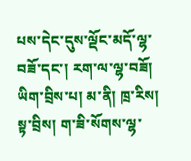པས་དེང་དུས་ལྡོང་མདོ་ལྷ་བཟོ་དང་། རག་ལ་ལྷ་བཟོ། ཡིག་བྲིས་པ། མ་ནི། ཁྲ་རིས། སྟ་བྲིས། ག་ཟི་སོགས་ལྷ་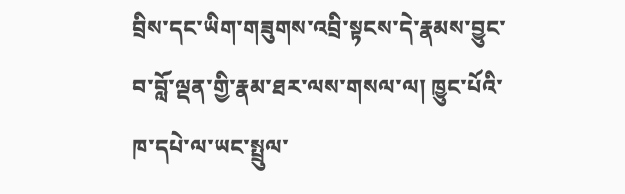བྲིས་དང་ཡིག་གཟུགས་འབྲི་སྟངས་དེ་རྣམས་བྱུང་བ་བློ་ལྡན་གྱི་རྣམ་ཐར་ལས་གསལ་ལ། ཁྱུང་པོའི་ཁ་དཔེ་ལ་ཡང་སྤྲུལ་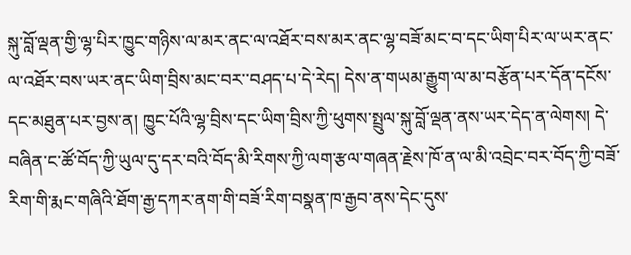སྐུ་བློ་ལྡན་གྱི་ལྷ་པིར་ཁྱུང་གཉིས་ལ་མར་ནང་ལ་འཐོར་བས་མར་ནང་ལྷ་བཟོ་མང་བ་དང་ཡིག་པིར་ལ་ཡར་ནང་ལ་འཐོར་བས་ཡར་ནང་ཡིག་བྲིས་མང་བར་་བཤད་པ་དེ་རེད། དེས་ན་གཡམ་རྒྱུག་ལ་མ་བརྩོན་པར་དོན་དངོས་དང་མཐུན་པར་བྱས་ན། ཁྱུང་པོའི་ལྷ་བྲིས་དང་ཡིག་བྲིས་ཀྱི་ཕུགས་སྤྲུལ་སྐུ་བློ་ལྡན་ནས་ཡར་དེད་ན་ལེགས། དེ་བཞིན་ང་ཚོ་བོད་ཀྱི་ཡུལ་དུ་དར་བའི་བོད་མི་རིགས་ཀྱི་ལག་རྩལ་གཞན་རྗེས་ཁོ་ན་ལ་མི་འབྲེང་བར་བོད་ཀྱི་བཟོ་རིག་གི་རྨང་གཞིའི་ཐོག་རྒྱ་དཀར་ནག་གི་བཟོ་རིག་བསྣན་ཁ་རྒྱབ་ནས་དེང་དུས་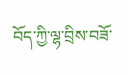བོད་ཀྱི་ལྷ་བྲིས་བཟོ་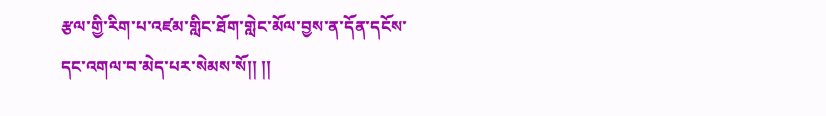རྩལ་གྱི་རིག་པ་འཛམ་གླིང་ཐོག་གླེང་མོལ་བྱས་ན་དོན་དངོས་དང་འགལ་བ་མེད་པར་སེམས་སོ།། །།